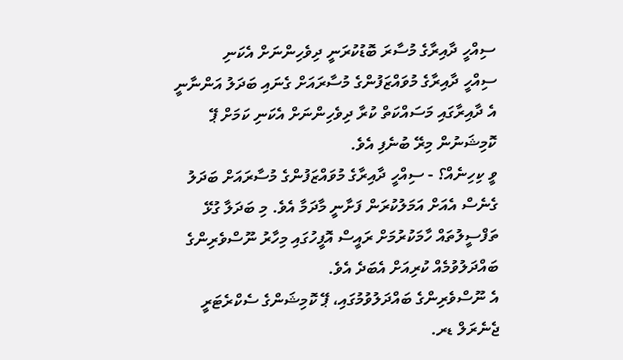ސިއްހީ ދާއިރާގެ މުސާރަ ބޮޑުކުރަނީ ދިވެހިންނަށް އެކަނި
ސިއްހީ ދާއިރާގެ މުވައްޒަފުންގެ މުސާރައަށް ގެނައި ބަދަލު އަންނާނީ އެ ދާއިރާގައި މަސައްކަތް ކުރާ ދިވެހިންނަށް އެކަނި ކަމަށް ޕޭ ކޮމިޝަނުން މިރޭ ބުނެފި އެވެ.
ވީ ކިހިނެއް؟ - ސިއްހީ ދާއިރާގެ މުވައްޒަފުންގެ މުސާރައަށް ބަދަލު ގެނެސް އެއަށް އަމަލުކުރަން ފަށާނީ މާދަމާ އެވެ. މި ބަދަލާ ގުޅޭ ތަފްސީލުތައް ހާމަކުރުމަށް ރައީސް އޮފީހުގައި މިހާރު ނޫސްވެރިންގެ ބައްދަލުވުމެއް ކުރިއަށް އެބަދެ އެވެ.
އެ ނޫސްވެރިންގެ ބައްދަލުވުމުގައި، ޕޭ ކޮމިޝަންގެ ސެކްރެޓަރީ ޖެނެރަލް ޑރ.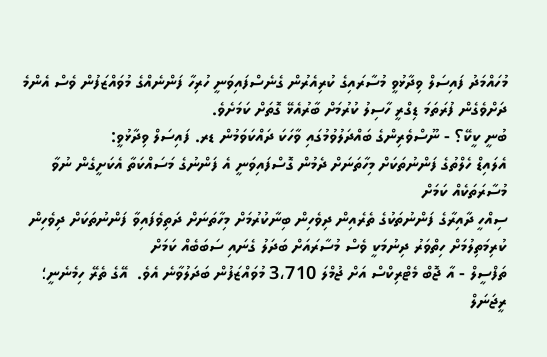މުހައްމަދު ފައިސަލް ވިދާޅުވީ މުސާރައިގެ ކުރިއެރުން ގެނެސްފައިވަނީ ހުރިހާ ފަންނެއްގެ މުވައްޒަފުން ވެސް އެންމެ ދަށްވެގެން ފުރަތަމަ ޑިގްރީ ހާސިލު ކުރުމަށް ބާރުއެޅޭ ގޮތަށް ކަމަށެވެ.
ބުނީ ކީކޭ؟ - ނޫސްވެރިންގެ ބައްދަލުވުމުގައި ވާހަކަ ދައްކަވަމުން ޑރ. ފައިސަލް ވިދާޅުވީ:
އެލައިޑް ހެލްތުގެ ފަންނުތަކަށް މިހާތަނަށް ދެމުން ގޮސްފައިވަނީ އެ ފަންނުގެ މަސައްކަތާ އެކަށީގެން ނުވާ މުސާރަތަކެއް ކަމަށް
ސިއްހީ ދާއިރާގެ ފަންނުތަކުގެ ތެރެއިން ދިވެހިން ބިނާކުރުމަށް މިހާތަނަށް ދަތިވެފައިވާ ފަންނުތަކަށް ދިވެހިން ކުރިމަތިލުމަށް ހިތްވަރު ދިނުމަކީ ވެސް މުސާރައަށް ބަދަލު ގެނައި ސަބަބެއް ކަމަށް
ތަފްސީލް - އާ ޖޮބް މެޓްރިކްސް އަށް ޖުމްލަ 3،710 މުވައްޒަފުން ބަދަލުވާނެ އެވެ.  އޭގެ ތެރޭ ހިމެނެނީ؛
ރީޖަނަލް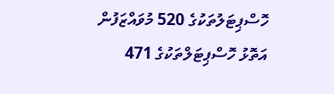ހޮސްޕިޓަލުތަކުގެ 520 މުވައްޒަފުން
އަތޮޅު ހޮސްޕިޓަލްތަކުގެ 471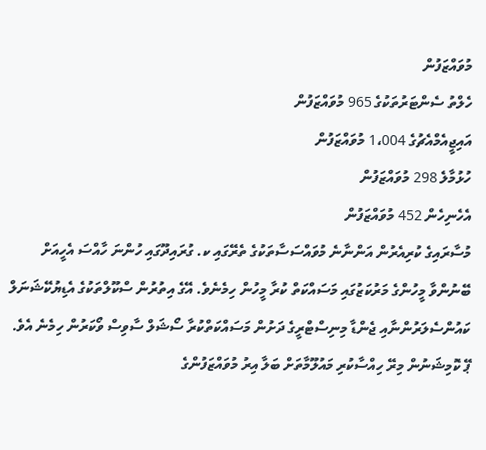މުވައްޒަފުން
ހެލްތު ސެންޓަރުތަކުގެ 965 މުވައްޒަފުން
އައިޖީއެމްއެޗުގެ 1،004 މުވައްޒަފުން
ހުޅުމާލެ 298 މުވައްޒަފުން
އެހެނިހެން 452 މުވައްޒަފުން
މުސާރައިގެ ކުރިއެރުން އަންނާނެ މުވައްސަސާތަކުގެ ތެރޭގައި ކ. ގުރައިދޫގައި ހުންނަ ހާއްސަ އެހީއަށް ބޭނުންވާ މީހުންގެ މަރުކަޒުގައި މަސައްކަތް ކުރާ މީހުން ހިމެނެވެ. އޭގެ އިތުރުން ސްކޫލްތަކުގެ އެޑިޔުކޭޝަނަލް ކައުންސެލަރުންނާއި ޖެންޑާ މިނިސްޓްރީގެ ދަށުން މަސައްކަތްކުރާ ސޯޝަލް ސާވިސް ވޯކަރުން ހިމެނެ އެވެ.
ޕޭ ކޮމިޝަނުން މިރޭ ހިއްސާކުރި މައުލޫމާތަށް ބަލާ އިރު މުވައްޒަފުންގެ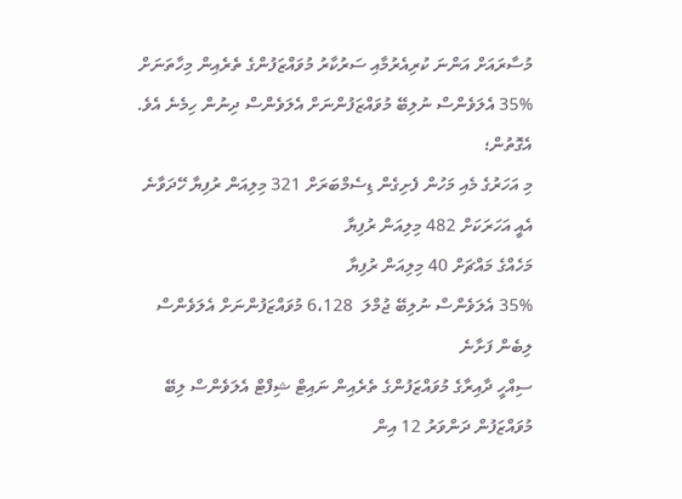މުސާރައަށް އަންނަ ކުރިއެރުމާއި ސަރުކާރު މުވައްޒަފުންގެ ތެރެއިން މިހާތަނަށް %35 އެލަވެންސް ނުލިބޭ މުވައްޒަފުންނަށް އެލަވެންސް ދިނުން ހިމެނެ އެވެ. އެގޮތުން؛
މި އަހަރުގެ މެއި މަހުން ފެށިގެން ޑިސެމްބަރަށް 321 މިލިއަން ރުފިޔާ ހޭދަވާނެ
އެއީ އަހަރަކަށް 482 މިލިއަން ރުފިޔާ
މަހެއްގެ މައްޗަށް 40 މިލިއަން ރުފިޔާ
35% އެލަވެންސް ނުލިބޭ ޖުމްލަ  6،128 މުވައްޒަފުންނަށް އެލަވެންސް ލިބެން ފަށާނެ
ސިއްހީ ދާއިރާގެ މުވައްޒަފުންގެ ތެރެއިން ނައިޓް ޝިފްޓް އެލަވެންސް ލިބޭ މުވައްޒަފުން ދަންވަރު 12 އިން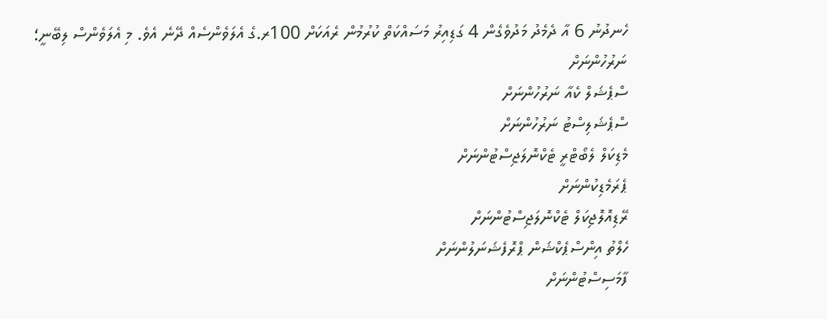ހެނދުނު 6 އާ ދެމެދު މަދުވެގެން 4 ގަޑިއިރު މަސައްކަތް ކުރުމުން ރެއަކަށް 100ރ.ގެ އެލަވެންސެއް ދޭނެ އެވެ. މި އެލަވެންސް ލިބޭނީ؛
ނަރުހުންނަށް
ސްޕެޝަލް ކެއާ ނަރުހުންނަށް
ސްޕެޝަލިސްޓު ނަރުހުންނަށް
މެޑިކަލް ލެބޯޓްރީ ޓެކްނޮލަޖިސްޓުންނަށް
ޕެރަމެޑިކުންނަށް
ރޭޑިއޮލޮޖިކަލް ޓެކްނޮލަޖިސްޓުންނަށް
ހެލްތު އިންސްޕެކްޝަން ޕްރޮފެޝަނަލުންނަށް
ފާމަސިސްޓުންނަށް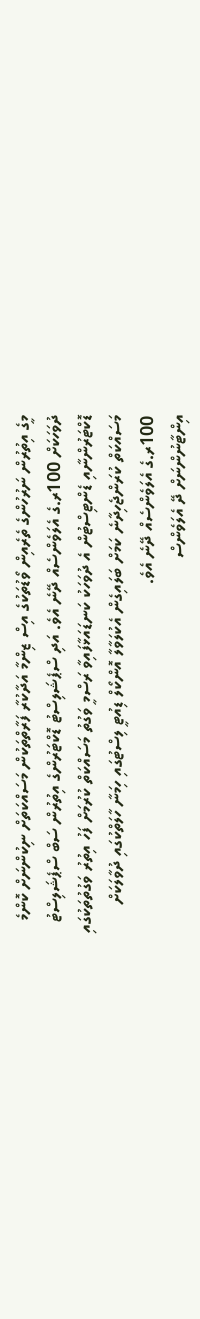މީގެ އިތުރުން ނަރުހުންގެ ތެރެއިން ވޯޑުތަކުގެ އިސް ޒިންމާ އަދާކުރާ ފަރާތްތަކުން މަސައްކަތަށް ނިކުންނަށް ކޮންމެ ދުވަހަކަށް 100ރ.ގެ އެލަވެންސެއް ދޭނެ އެވެ. އަދި ސްޕެޝަލިސްޓު ޑޮކްޓަރުންގެ އިތުރުން ސަބް ސްޕެޝަލިސްޓު ޑޮކްޓަރުންނާއި ޑެންޓިސްޓުން އެ ދުވަހަކު ކަނޑައަޅާފައިވާ ރަސްމީ ވަގުތު މަސައްކަތް ކުރުމަށް ފަހު އިތުރު ވަގުތުތަކުގައި މަސައްކަތް ކުރަންޖެހިދާނެ ކަމަށް ބަލައިގެން އެކުލަވާލާ އޮންކޯލް ޑިއުޓީ ލިސްޓުގައި ހިމަނާ ހާލަތްކުގައި ދުވާލަކަށް 100ރ.ގެ އެލަވެންސެއް ދޭނެ އެވެ.
އިންޓާނުންނަށް ދޭ އެލަވެންސް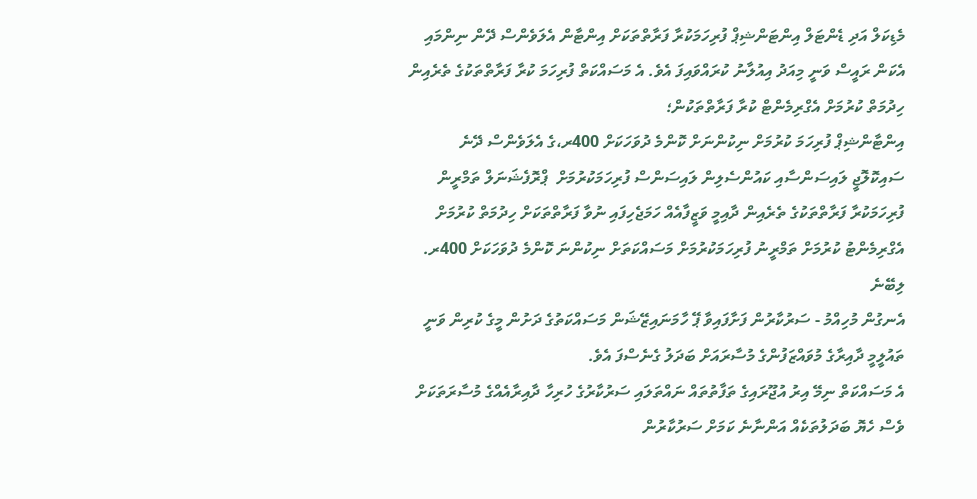މެޑިކަލް އަދި ޑެންޓަލް އިންޓަންޝިޕް ފުރިހަމަކުރާ ފަރާތްތަކަށް އިންޓާން އެލަވެންސް ދޭން ނިންމައި އެކަން ރައީސް ވަނީ މިއަދު އިއުލާނު ކުރައްވައިފަ އެވެ. އެ މަސައްކަތް ފުރިހަމަ ކުރާ ފަރާތްތަކުގެ ތެރެއިން ހިދުމަތް ކުރުމަށް އެގްރިމެންޓް ކުރާ ފަރާތްތަކުން؛
އިންޓާންޝިޕް ފުރިހަމަ ކުރުމަށް ނިކުންނަށް ކޮންމެ ދުވަހަކަށް 400ރ،ގެ އެލަވެންސް ދޭނެ
ސައިކޮލޮޖީ ލައިސަންސާއި ކައުންސެލިން ލައިސަންސް ފުރިހަމަކުރުމަށް  ޕްރޮފެޝަނަލް ތަމްރީން ފުރިހަމަކުރާ ފަރާތްތަކުގެ ތެރެއިން ދާއިމީ ވަޒީފާއެއް ހަމަޖެހިފައި ނުވާ ފަރާތްތަކަށް ހިދުމަތް ކުރުމަށް އެގްރިމެންޓު ކުރުމަށް ތަމްރީނު ފުރިހަމަކުރުމަށް މަސައްކަތަށް ނިކުންނަ ކޮންމެ ދުވަހަކަށް 400ރ. ލިބޭނެ
އެނގުން މުހިއްމު - ސަރުކާރުން ފަށާފައިވާ ޕޭ ހާމަނައިޒޭޝަން މަސައްކަތުގެ ދަށުން މީގެ ކުރިން ވަނީ ތައުލީމީ ދާއިރާގެ މުވައްޒަފުންގެ މުސާރައަށް ބަދަލު ގެނެސްފަ އެވެ.
އެ މަސައްކަތް ނިމޭ އިރު އުޖޫރައިގެ ތަފާތުތައް ނައްތަލައި ސަރުކާރުގެ ހުރިހާ ދާއިރާއެއްގެ މުސާރަތަކަށް ވެސް ހެޔޮ ބަދަލުތަކެއް އަންނާނެ ކަމަށް ސަރުކާރުން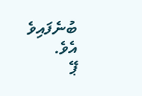ބުނެފައިވެ އެވެ.
ޕޭ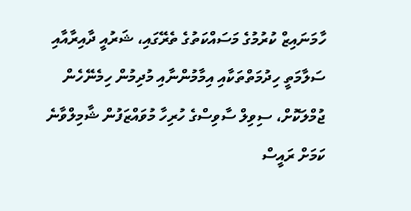ހާމަނައިޒް ކުރުމުގެ މަސައްކަތުގެ ތެރޭގައި، ޝަރުއީ ދާއިރާއާއި ސަލާމަތީ ހިދުމަތްތަކާއި އިމާމުންނާއި މުދިމުން ހިމެނޭހެން ޖުމްލަކޮށް، ސިވިލް ސާވިސްގެ ހުރިހާ މުވައްޒަފުން ޝާމިލްވާނެ ކަމަށް ރައީސް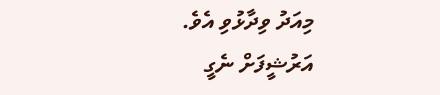މިއަދު ވިދާޅުވި އެވެ.
އަރުޝީފަށް ނެގީ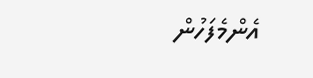އެންމެފަހުން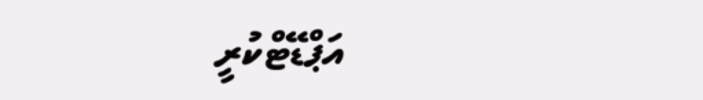އަޕްޑޭޓްކުރީ